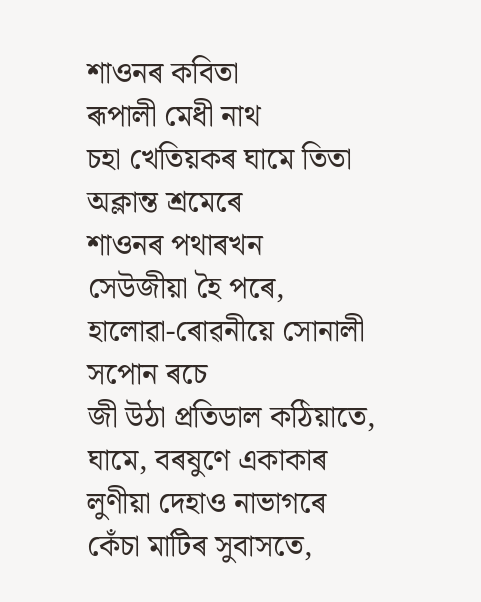শাওনৰ কবিতা
ৰূপালী মেধী নাথ
চহা খেতিয়কৰ ঘামে তিতা
অক্লান্ত শ্ৰমেৰে
শাওনৰ পথাৰখন
সেউজীয়া হৈ পৰে,
হালোৱা-ৰোৱনীয়ে সোনালী সপোন ৰচে
জী উঠা প্ৰতিডাল কঠিয়াতে,
ঘামে, বৰষুণে একাকাৰ
লুণীয়া দেহাও নাভাগৰে
কেঁচা মাটিৰ সুবাসতে,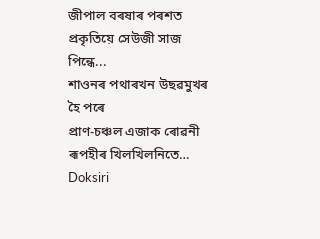জীপাল বৰষাৰ পৰশত
প্ৰকৃতিয়ে সেউজী সাজ পিন্ধে...
শাওনৰ পথাৰখন উছৱমুখৰ হৈ পৰে
প্ৰাণ-চঞ্চল এজাক ৰোৱনী ৰূপহীৰ খিলখিলনিতে…
Doksiri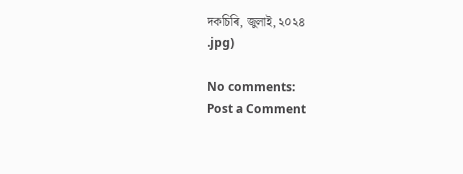দকচিৰি, জুলাই, ২০২৪
.jpg)

No comments:
Post a Comment